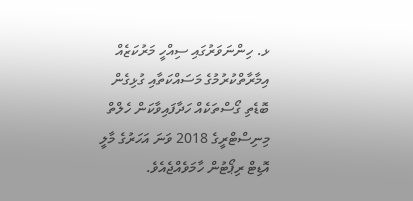ޅ. ހިންނަވަރުގައި ސިއްހީ މަރުކަޒެއް އިމާރާތްކުރުމުގެ މަސައްކަތާއި ގުޅިގެން ބޮޑެތި ގޯސްތަކެއް ހަދާފައިވާކަން ހެލްތް މިނިސްޓްރީގެ 2018 ވަނަ އަހަރުގެ މާލީ އޮޑިޓް ރިޕޯޓުން ހާމަވެއްޖެއެވެ.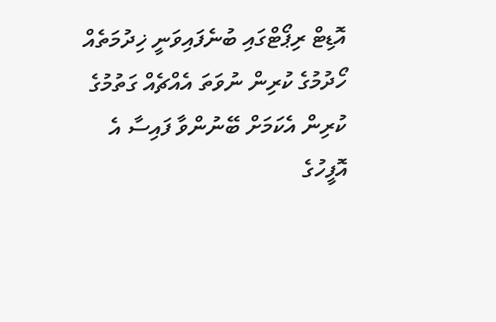އޮޑިޓް ރިޕޯޓްގައި ބުނެފައިވަނީ ޚިދުމަތެއް ހޯދުމުގެ ކުރިން ނުވަތަ އެއްޗެއް ގަތުމުގެ ކުރިން އެކަމަށް ބޭނުންވާ ފައިސާ އެ އޮފީހުގެ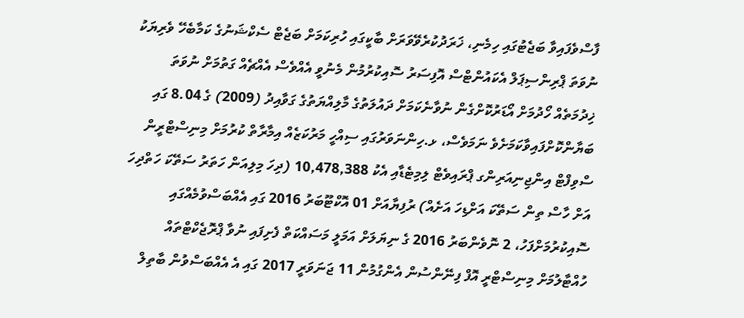ފާސްވެފައިވާ ބަޖެޓުގައި ހިމެނި، ޚަރަދުކުރެވޭވަރަށް ބާކީގައި ހުރިކަމަށް ބަޖެޓް ސެކްޝަނުގެ ކަމާބެހޭ ވެރިޔަކު ނުވަތަ ޕްރިންސިޕަލް އެކައުންޓްސް އޮފިސަރު ސޮއިކުރުމުން މެނުވީ އެއްވެސް އެއްޗެއް ގަތުމަށް ނުވަތަ ޚިދުމަތެއް ހޯދުމަށް އޯޑަރުކޮށްގެން ނުވާނެކަމަށް ދައުލަތުގެ މާލިއްޔަތުގެ ގަވާއިދު (2009) ގެ 8.04 ގައި ބަޔާންކޮށްފައިވާކަމަށެވެ ނަމަވެސް، ޅ.ހިންނަވަރުގައި ސިއްހީ މަރުކަޒެއް އިމާރާތް ކުރުމަށް މިނިސްޓްރީން ސްވިފްޓް އިންޖިނިއަރިންގ ޕްރައިވެޓް ލިމިޓެޑާއި އެކު 10,478,388 (ދިހަ މިލިއަން ހަތަރު ސަތޭކަ ހަތްދިހަ އަށް ހާސް ތިން ސަތޭކަ އަށްޑިހަ އަށެއް) ރުފިޔާއަށް 01 އޮކްޓޫބަރު 2016 ގައި އެއްބަސްވުމެއްގައި ސޮއިކުރުމަށްފަހު، 2 ނޮވެންބަރު 2016 ގެ ނިޔަލަށް އަމަލީ މަސައްކަތް ފެށިފައި ނުވާ ޕްރޮޖެކްޓްތައް ހުއްޓާލުމަށް މިނިސްޓްރީ އޮފް ފިނޭންސުން އެންގުމުން 11 ޖަނަވަރީ 2017 ގައި އެ އެއްބަސްވުން ބާތިލް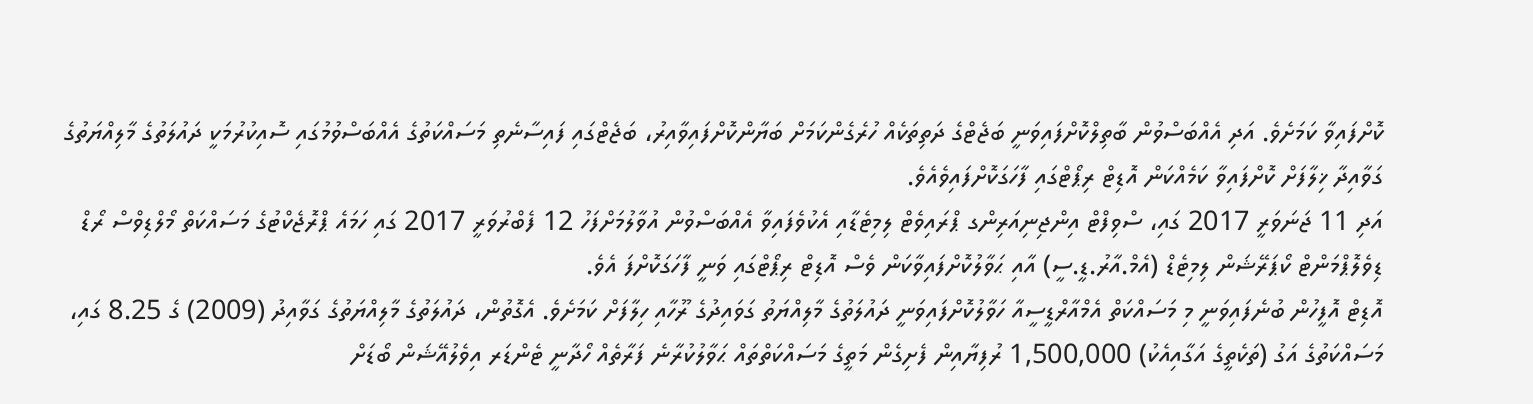ކޮށްފައިވާ ކަމަށެވެ. އަދި އެއްބަސްވުން ބާތިލްކޮށްފައިވަނީ ބަޖެޓްގެ ދަތިތަކެއް ހުރެގެންކަމަށް ބަޔާންކޮށްފައިވާއިރު، ބަޖެޓްގައި ފައިސާނެތި މަސައްކަތުގެ އެއްބަސްވުމުގައި ސޮއިކުރުމަކީ ދައުލަތުގެ މާލިއްޔަތުގެ ގަވާއިދާ ޚިލާފަށް ކޮށްފައިވާ ކަމެއްކަން އޮޑިޓް ރިޕޯޓްގައި ފާހަގަކޮށްފައިވެއެވެ.
އަދި 11 ޖަނަވަރީ 2017 ގައި، ސްވިފްޓް އިންޖިނިއަރިންގ ޕްރައިވެޓް ލިމިޓެޑާއި އެކުވެފައިވާ އެއްބަސްވުން އުވާލުމަށްފަހު 12 ފެބްރުވަރީ 2017 ގައި ހަމައެ ޕްރޮޖެކްޓުގެ މަސައްކަތް މޯލްޑިވްސް ރޯޑް ޑިވެލޮޕްމަންޓް ކޯޕަރޭޝަން ލިމިޓެޑް (އެމް.އާރު.ޑީ.ސީ) އާއި ޙަވާލުކޮށްފައިވާކަން ވެސް އޮޑިޓް ރިޕޯޓްގައި ވަނީ ފާހަގަކޮށްފަ އެވެ.
އޮޑިޓް އޮފީހުން ބުނެފައިވަނީ މި މަސައްކަތް އެމްއާރްޑީސީއާ ހަވާލުކޮށްފައިވަނީ ދައުލަތުގެ މާލިއްޔަތު ގަވައިދުގެ ރޫހާއި ހިލާފަށް ކަމަށެވެ. އެގޮތުން، ދައުލަތުގެ މާލިއްޔަތުގެ ގަވާއިދު (2009) ގެ 8.25 ގައި، މަސައްކަތުގެ އަގު (ތަކެތީގެ އަގާއިއެކު) 1,500,000 ރުފިޔާއިން ފެށިގެން މަތީގެ މަސައްކަތްތައް ޙަވާލުކުރާނެ ފަރާތެއް ހޯދާނީ ޓެންޑަރ އިވެލުއޭޝަން ބޯޑަށް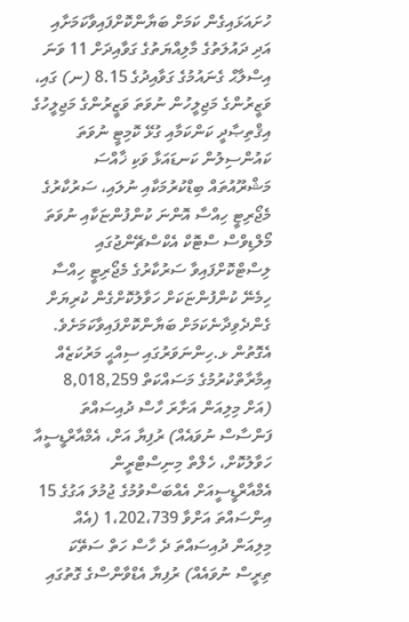ހުށައަޅައިގެން ކަމަށް ބަޔާންކޮށްފައިވާކަމަށާއި އަދި ދައުލަތުގެ މާލިއްޔަތުގެ ގަވާއިދަށް 11 ވަނަ އިސްލާޙް ގެނައުމުގެ ގަވާއިދުގެ 8.15 (ނ) ގައި، ވަޒީރުންގެ މަޖިލީހުން ނުވަތަ ވަޒީރުންގެ މަޖިލީހުގެ އިޤްތިޞާދީ ކަންކަމާއި ގުޅޭ ކޮމިޓީ ނުވަތަ ކައުންސިލުން ކަނޑައަޅާ ވަކި ޚާއްސަ މަޝްރޫއުތައް ބިޑްކުރުމަކާއި ނުލައި، ސަރުކާރުގެ މެޖޯރިޓީ ހިއްސާ އޮންނަ ކުންފުންޏަކާއި ނުވަތަ މޯލްޑިވްސް ސްޓޮކް އެކްސްޗޭންޖުގައި ލިސްޓްކޮށްފައިވާ ސަރުކާރުގެ މެޖޯރިޓީ ހިއްސާ ހިމެނޭ ކުންފުންޏަކަށް ހަވާލުކޮށްގެން ކުރިޔަށް ގެންދެވިދާނެކަމަށް ބަޔާންކޮށްފައިވާކަމަށެވެ. އެގޮތުން ޅ.ހިންނަވަރުގައި ސިއްޙީ މަރުކަޒެއް އިމާރާތްކުރުމުގެ މަސައްކަތް 8,018,259 (އަށް މިލިއަން އަށާރަ ހާސް ދުއިސައްތަ ފަންސާސް ނުވައެއް) ރުފިޔާ އަށް، އެމްއާރްޑީސީއާ ހަވާލުކޮށް، ހެލްތް މިނިސްޓްރީން އެމްއާރްޑީސީއަށް އެއްބަސްވުމުގެ ޖުމުލަ އަގުގެ 15 އިންސައްތަ އަށްވާ 1،202،739 (އެއް މިލިއަން ދުއިސައްތަ ދެ ހާސް ހަތް ސަތޭކަ ތިރީސް ނުވައެއް) ރުފިޔާ އެޑްވާންސްގެ ގޮތުގައި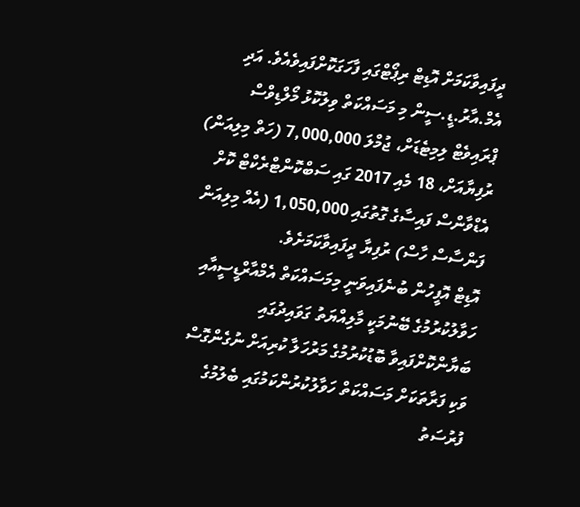ދީފައިވާކަމަށް އޮޑިޓް ރިޕޯޓްގައި ފާހަގަކޮށްފައިވެއެވެ. އަދި އެމް.އާރު.ޑީ.ސީން މި މަސައްކަތް ވިލުކޮޅު މޯލްޑިވްސް ޕްރައިވެޓް ލިމިޓެޑަށް، ޖުމްލަ 7,000,000 (ހަތް މިލިއަން) ރުފިޔާއަށް، 18 މެއި 2017 ގައި ސަބްކޮންޓްރެކްޓް ކޮށް އެޑްވާންސް ފައިސާގެ ގޮތުގައި 1,050,000 (އެއް މިލިއަން ފަންސާސް ހާސް) ރުފިޔާ ދީފައިވާކަމަށެވެ.
އޮޑިޓް އޮފީހުން ބުނެފައިވަނީ މިމަސައްކަތް އެމްއާރްޑީސީއާއި ހަވާލުކުރުމުގެ ބޭނުމަކީ މާލިއްޔަތު ގަވައިދުގައި ބަޔާންކޮށްފައިވާ ބޮޑުކުރުމުގެ މަރުހަލާ ކުރިއަށް ނުގެންގޮސް ވަކި ފަރާތަކަށް މަސައްކަތް ހަވާލުކުރުންކަމުގައި ބެލުމުގެ ފުރުސަތު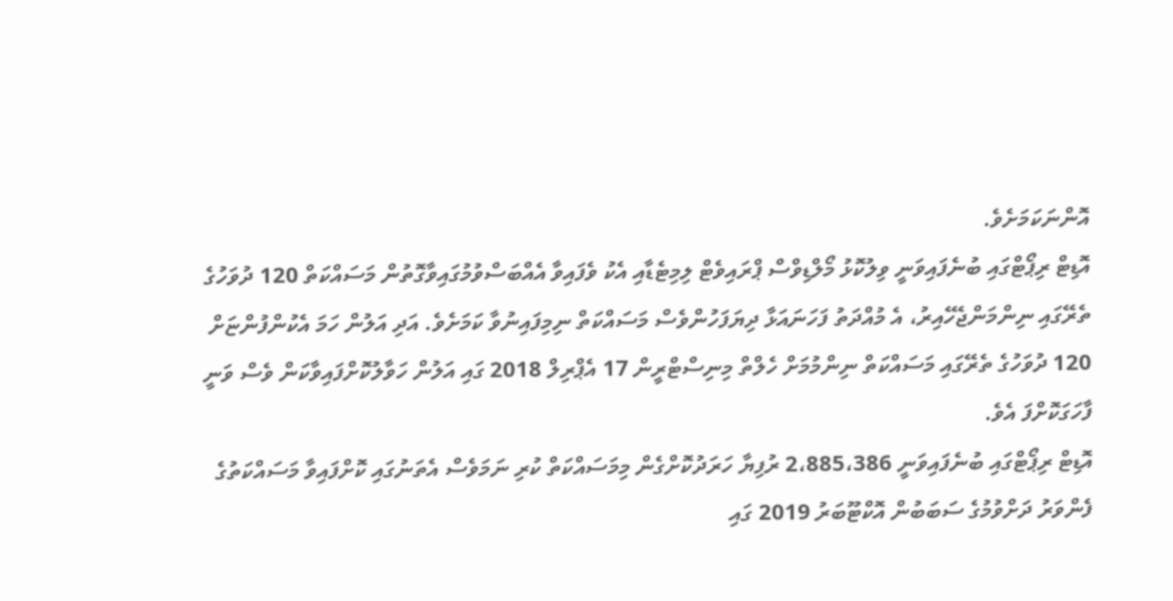އޮންނަކަމަށެވެ.
އޮޑިޓް ރިޕޯޓްގައި ބުނެފައިވަނީ ވިލުކޮޅު މޯލްޑިވްސް ޕްރައިވެޓް ލިމިޓެޑާއި އެކު ވެފައިވާ އެއްބަސްވުމުގައިވާގޮތުން މަސައްކަތް 120 ދުވަހުގެ ތެރޭގައި ނިންމަންޖެހޭއިރު، އެ މުއްދަތު ފަހަނައަޅާ ދިޔަފަހުންވެސް މަސައްކަތް ނިމިފައިނުވާ ކަމަށެވެ. އަދި އަލުން ހަމަ އެކުންފުންޏަށް 120 ދުވަހުގެ ތެރޭގައި މަސައްކަތް ނިންމުމަށް ހެލްތް މިނިސްޓްރީން 17 އެޕްރިލް 2018 ގައި އަލުން ހަވާލުކޮށްފައިވާކަން ވެސް ވަނީ ފާހަގަކޮށްފަ އެވެ.
އޮޑިޓް ރިޕޯޓްގައި ބުނެފައިވަނީ 2،885،386 ރުފިޔާ ހަރަދުކޮށްގެން މިމަސައްކަތް ކުރި ނަމަވެސް އެތަނުގައި ކޮށްފައިވާ މަސައްކަތުގެ ފެންވަރު ދަށްވުމުގެ ސަބަބުން އޮކްޓޫބަރު 2019 ގައި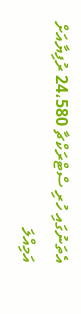އެތަނުގައި ހުރި ސްޓްރަކްޗާ 24،580 ރުފިޔާއަށް އަމިއްލަ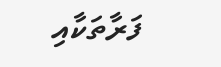ފަރާތަކާއި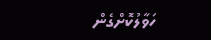ހަވާލުކޮށްގެން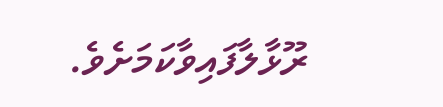ރޫޅާލާފައިވާކަމަށެވެ.